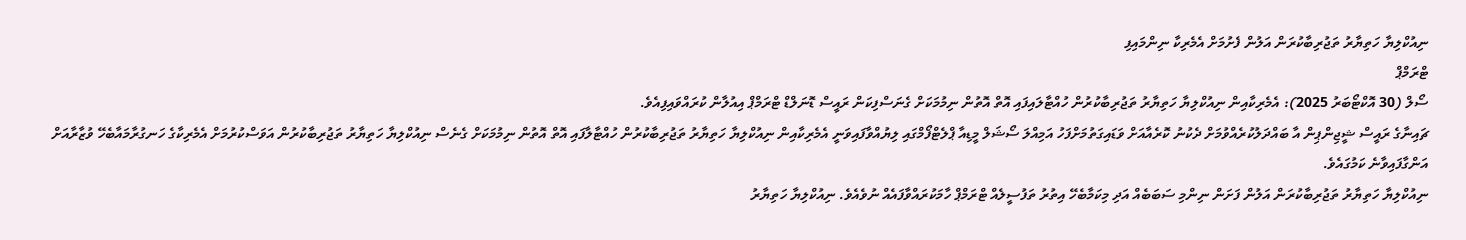ނިއުކްލިޔާ ހަތިޔާރު ތަޖުރިބާކުރަން އަލުން ފެށުމަށް އެމެރިކާ ނިންމައިފި
ޓްރަމްޕް
ސޯލް (30 އޮކްޓޯބަރު 2025): އެމެރިކާއިން ނިއުކްލިޔާ ހަތިޔާރު ތަޖުރިބާކުރުން ހުއްޓާލައިފައި އޮތް އޮތުން ނިމުމަކަށް ގެނަސްފިކަން ރައީސް ޑޮނަލްޑް ޓްރަމްޕް އިއުލާން ކުރައްވައިފިއެވެ.
ޗައިނާގެ ރައީސް ޝީޖިންޕިން އާ ބައްދަލުކުރެއްވުމަށް ދެކުނު ކޮރެއާއަށް ވަޑައިގަތުމަށްފަހު އަމިއްލަ ސޯޝަލް މީޑިއާ ޕްލެޓްފޯމްގައި ލިޔުއްވާފައިވަނީ އެމެރިކާއިން ނިއުކްލިޔާ ހަތިޔާރު ތަޖުރިބާކުރުން ހުއްޓާލާފައި އޮތް އޮތުން ނިމުމަކަށް ގެނެސް ނިއުކްލިޔާ ހަތިޔާރު ތަޖުރިބާކުރުން އަވަސްކުރުމަށް އެމެރިކާގެ ހަނގުރާމައާބެހޭ ވުޒާރާއަށް އަންގާފައިވާނެ ކަމުގައެވެ.
ނިއުކްލިޔާ ހަތިޔާރު ތަޖުރިބާކުރަން އަލުން ފަށަން ނިންމި ސަބަބެއް އަދި މިކަމާބެހޭ އިތުރު ތަފުސީލެއް ޓްރަމްޕް ހާމަކުރައްވާފައެއް ނުވެއެވެ. ނިއުކްލިޔާ ހަތިޔާރު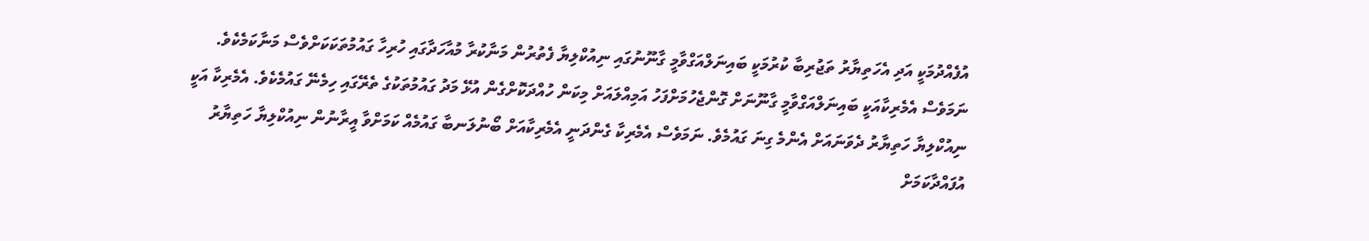އުފެއްދުމަކީ އަދި އެހަތިޔާރު ތަޖުރިބާ ކުރުމަކީ ބައިނަލްއަގްވާމީ ގާނޫނުގައި ނިއުކްލިޔާ ފެތުރުން މަނާކުރާ މުއާހަދާގައި ހުރިހާ ގައުމުތަކަކަށްވެސް މަނާކަމެކެވެ.
ނަމަވެސް އެމެރިކާއަކީ ބައިނަލްއަގްވާމީ ގާނޫނަށް ގޮންޖެހުމަށްފަހު އަމިއްލައަށް މިކަން ހުއްދަކޮށްގެން އުޅޭ މަދު ގައުމުތަކުގެ ތެރޭގައި ހިމެނޭ ގައުމެކެވެ. އެމެރިކާ އަކީ ނިއުކްލިޔާ ހަތިޔާރު ދެވަނައަށް އެންމެ ގިނަ ގައުމެވެ. ނަމަވެސް އެމެރިކާ ގެންދަނީ އެމެރިކާއަށް ބޯނުލަނބާ ގައުމެއް ކަމަށްވާ އީރާނުން ނިއުކްލިޔާ ހަތިޔާރު އުފައްދާކަމަށް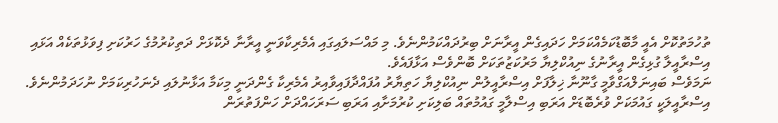ތުހުމަތުކޮށް އެއީ މާބޮޑުކަމެއްކަމަށް ހަދައިގެން އީރާނަށް ބިރުދައްކަމުންނެވެ. މި މައްސަލައިގައި އެމެރިކާވަނީ އީރާނާ ދެކޮޅަށް ދަތިކުރުމުގެ ހަރުކަށި ފިވަޅުތަކެއް އަޅައި އިސްރާއީލާ ގުޅިގެން އީރާނުގެ ނިއުކްލިޔާ މަރުކަޒުތަކަށް ބޮންވެސް އަޅާފައެވެ.
ނަމަވެސް ބައިނަލްއަގްވާމީ ގާނޫނާ ޚިލާފަށް އިސްރާއީލުން ނިއުކްލިޔާ ހަތިޔާރު އުފައްދާފައިވާއިރު އެމެރިކާ ގެންދަނީ މިކަމާ އަޅާނުލައި ދެނަހުރިކަމަށް ނުހަދަމުންނެވެ. އިސްރާއީލަކީ ގައުމަކަށް ވުރެބޮޑަށް އަރަބި އިސްލާމީ ގައުމުތައް ބަލިކަށި ކުރުމަށާއި އަރަބި ސަރަހައްދަށް ހަންފަތުރަން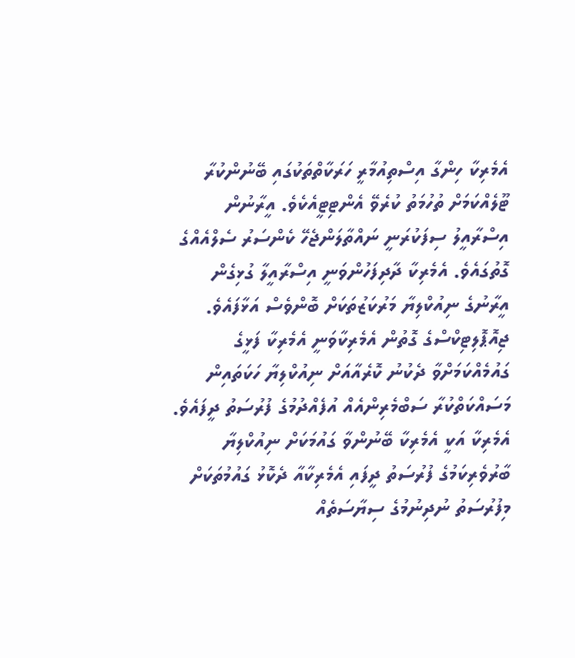އެމެރިކާ ހިންގާ އިސްތިއުމާރީ ހަރަކާތްތަކުގައި ބޭނުންކުރާ ޓޫލެއްކަމަށް ތުހުމަތު ކުރެވޭ އެންޓިޓީއެކެވެ. އީރާނުން އިސްރާއީލު ސިފަކުރަނީ ނައްތާލަންޖެހޭ ކެންސަރު ސެލްއެއްގެ ގޮތުގައެވެ. އެމެރިކާ ދާދިފަހުންވަނީ އިސްރާއީލާ ގުޅިގެން އީރާނުގެ ނިއުކްލިޔާ މަރުކަޒުތަކަށް ބޮންވެސް އަޅާފައެވެ.
ޖިއޮޕޮލިޓިކްސްގެ ގޮތުން އެމެރިކާވަނީ އެމެރިކާ ފަޅީގެ ގައުމެއްކަމަށްވާ ދެކުނު ކޮރެއާއަށް ނިއުކްލިޔާ ހަކަތައިން މަސައްކަތްކުރާ ސަބްމެރިންއެއް އުފެއްދުމުގެ ފުރުސަތު ދީފައެވެ. އެމެރިކާ އަކީ އެމެރިކާ ބޭނުންވާ ގައުމަކަށް ނިއުކްލިޔާ ބާރުވެރިކަމުގެ ފުރުސަތު ދީފައި އެމެރިކާއާ ދެކޮޅު ގައުމުތަކަށް މިފުރުސަތު ނުދިނުމުގެ ސިޔާސަތެއް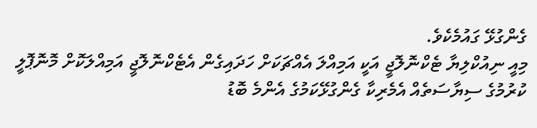ގެންގުޅޭ ގައުމެކެވެ.
މިއީ ނިއުކްލިޔާ ޓެކްނޮލޮޖީ އަކީ އަމިއްލަ އެއްޗަކަށް ހަދައިގެން އެޓެކްނޮލޮޖީ އަމިއްލަކޮށް މޮނޮޕޮލީ ކުރުމުގެ ސިޔާސަތެއް އެމެރިކާ ގެންގުޅޭކަމުގެ އެންމެ ބޮޑު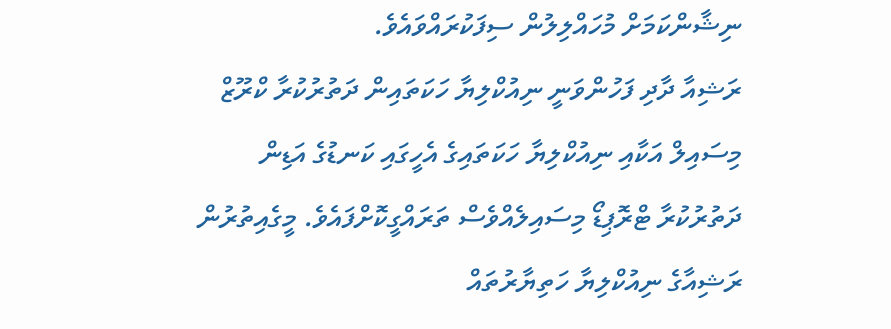ނިޝާންކަމަށް މުހައްލިލުން ސިފަކުރައްވައެވެ.
ރަޝިއާ ދާދި ފަހުންވަނީ ނިއުކްލިޔާ ހަކަތައިން ދަތުރުކުރާ ކްރޫޒް މިސައިލް އަކާއި ނިއުކްލިޔާ ހަކަތައިގެ އެހީގައި ކަނޑުގެ އަޑިން ދަތުރުކުރާ ޓްރޮޕިޑޯ މިސައިލެއްވެސް ތަރައްގީކޮށްފައެވެ. މީގެއިތުރުން ރަޝިއާގެ ނިއުކްލިޔާ ހަތިޔާރުތައް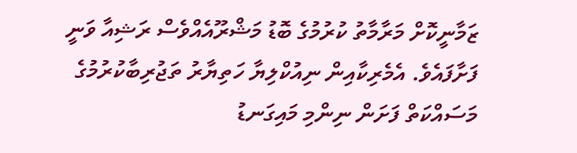ޒަމާނީކޮށް މަރާމާތު ކުރުމުގެ ބޮޑު މަޝްރޫއެއްވެސް ރަޝިއާ ވަނީ ފަށާފައެވެ. އެމެރިކާއިން ނިއުކްލިޔާ ހަތިޔާރު ތަޖުރިބާކުރުމުގެ މަސައްކަތް ފަށަން ނިންމި މައިގަނޑު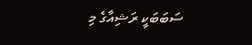ސަބަބަކީ ރަޝިއާގެ މި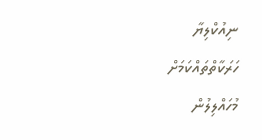ނިއުކްލިޔާ ހަރަކާތްތައްކަމަށް މުހައްލިލުން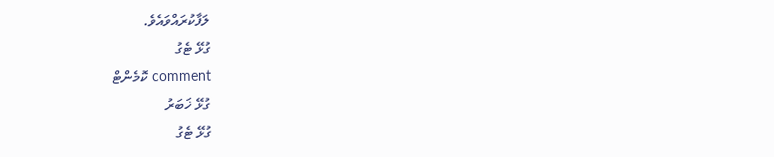ލަފާކުރައްވައެވެ.
ގުޅޭ ޓެގު
comment ކޮމެންޓް
ގުޅޭ ޚަބަރު
ގުޅޭ ޓެގު